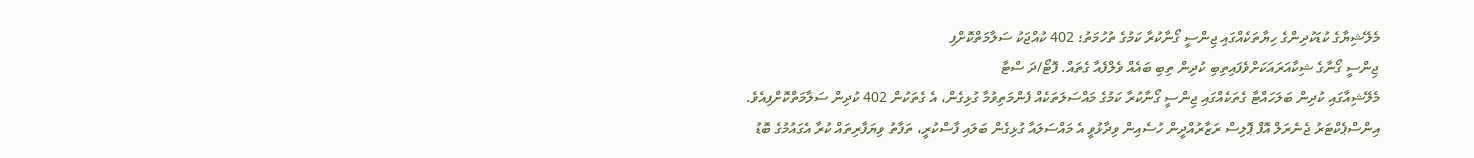މެލޭޝިޔާގެ ކުޑަކުދިންގެ ހިޔާތަކެއްގައި ޖިންސީ ގޯނާކުރާ ކަމުގެ ތުހުމަތު؛ 402 ކުއްޖަކު ސަލާމަތްކޮށްފި
ޖިންސީ ގޯނާގެ ޝިކާއަރައަކަށްވެފައިތިބި ކުދިން ތިބި ބައެއް ވެލްފެއާ ގެތައް. ފޮޓޯ/ދަ ސްޓާ
މެލޭޝިއާގައި ކުދިން ބަލަހައްޓާ ގެތަކެއްގައި ޖިންސީ ގޯނާކުރާ ކަމުގެ މައްސަލަތަކެއް ފެންމަތިވުމާ ގުޅިގެން، އެ ގެތަކުން 402 ކުދިން ސަލާމަތްކޮށްފިއެވެ.
އިންސްޕެކްޓަރު ޖެނެރަލް އޮފް ޕޮލިސް ރަޒާރުއްދީން ހުސެއިން ވިދާޅުވީ އެ މައްސަލައާ ގުޅިގެން ބަލައި ފާސްކުރީ، ތަފާތު ވިޔަފާރިތައް ކުރާ އެގައުމުގެ ބޮޑު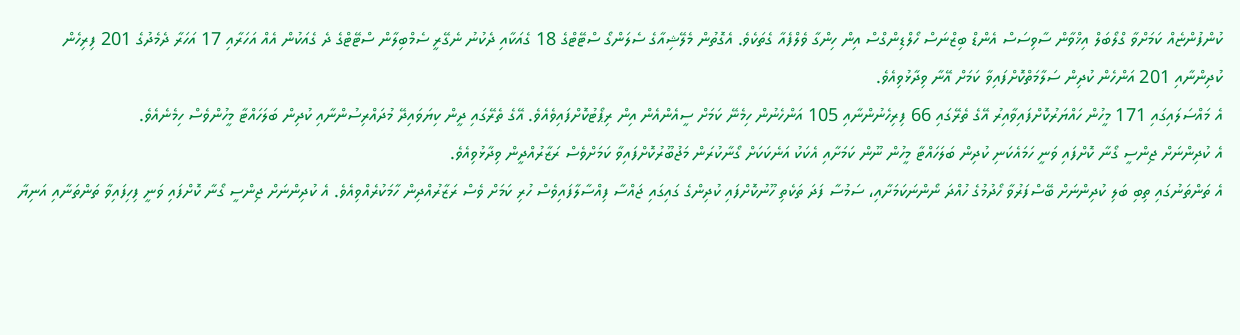ކުންފުންޏެއް ކަމަށްވާ ގްލޯބަލް އިޚްވާން ސާވިސަސް އެންޑް ބިޒްނަސް ހޯލްޑިންގްސް އިން ހިންގާ ވެލްފެއާ ގެތަކެވެ. އެގޮތުން މެލޭޝިއާގެ ސެލަންގޯ ސްޓޭޓްގެ 18 ގެއަކާއި ދެކުނު ނެގޭރީ ސެމްބިލާން ސްޓޭޓްގެ ދެ ގެއަކުން އެއް އަހަރާއި 17 އަހަރާ ދެމެދުގެ 201 ފިރިހެން ކުދިންނާއި 201 އަންހެން ކުދިން ސަލާމަތްކޮށްފައިވާ ކަމަށް އޭނާ ވިދާޅުވިއެވެ.
އެ މައްސަލައިގައި 171 މީހުން ހައްޔަރުކޮށްފައިވާއިރު އޭގެ ތެރޭގައި 66 ފިރިހެނުންނާއި 105 އަންހެނުން ހިމެނޭ ކަމަށް ސީއެންއެން އިން ރިޕޯޓުކޮށްފައިވެއެވެ. އޭގެ ތެރޭގައި ދީން ކިޔަވައިދޭ މުދައްރިސުންނާއި ކުދިން ބަލަހައްޓާ މީހުންވެސް ހިމެނެއެވެ.
އެ ކުދިންނަށް ޖިންސީ ގޯނާ ކޮށްފައި ވަނީ ހަމައެކަނި ކުދިން ބަލަހައްޓާ މީހުން ނޫން ކަމަށާއި އެކަކު އަނެކަކަށް ގޯނާކުރަން މަޖުބޫރުކޮށްފައިވާ ކަމަށްވެސް ރަޒާރުއްދީން ވިދާޅުވިއެވެ.
އެ ތަންތަނުގައި ތިބި ބަލި ކުދިންނަށް ބޭސްފަރުވާ ހޯދުމުގެ ހުއްދަ ނޯންނަކަމަށާއި، ސަމުސާ ފަދަ ތަކެތި ހޫނުކޮށްފައި ކުދިންގެ ގައިގައި ޖައްސާ ފިއްސާލާފައިވެސް ހުރި ކަމަށް ވެސް ރަޒާރުއްދިން ހާމަކުރެއްވިއެވެ. އެ ކުދިންނަށް ޖިންސީ ގޯނާ ކޮށްފައި ވަނީ ފިހިފައިވާ ތަންތަނާއި އަނިޔާ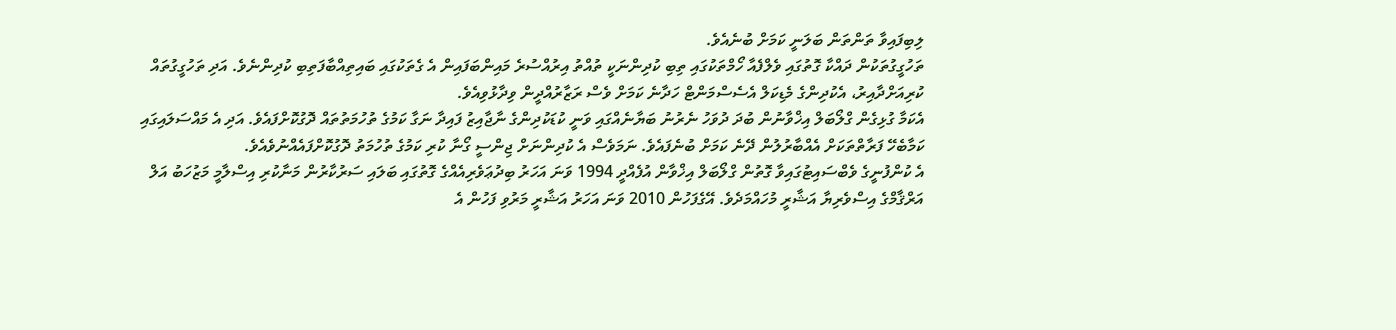ލިބިފައިވާ ތަންތަން ބަލަނީ ކަމަށް ބުނެއެވެ.
ތަހުގީގުތަކުން ދައްކާ ގޮތުގައި ވެލްފެއާ ހޯމްތަކުގައި ތިބި ކުދިންނަކީ ތުއްތު އިރުއްސުރެ މައިންބަފައިން އެ ގެތަކުގައި ބައިތިއްބާފަތިބި ކުދިންނެވެ. އަދި ތަހުގީގުތައް ކުރިއަށްދާއިރު، އެކުދިންގެ މެޑިކަލް އެސެސްމަންޓް ހަދާނެ ކަމަށް ވެސް ރަޒާރުއްދީން ވިދާޅުވިއެވެ.
އެކަމާ ގުޅިގެން ގްލޯބަލް އިޚްވާނުން ބުދަ ދުވަހު ނެރުނު ބަޔާނެއްގައި ވަނީ ކުޑަކުދިންގެ ނާޖާއިޒު ފައިދާ ނަގާ ކަމުގެ ތުހުމަތުތައް ދޮގުކޮށްފައެވެ. އަދި އެ މައްސަލައިގައި ކަމާބެހޭ ފަރާތްތަކަށް އެއްބާރުލުން ދޭނެ ކަމަށް ބުނެފައެވެ. ނަމަވެސް އެ ކުދިންނަށް ޖިންސީ ގޯނާ ކުރި ކަމުގެ ތުހުމަތު ދޮގުކޮށްފައެއްނުވެއެވެ.
އެ ކުންފުނީގެ ވެބްސައިޓުގައިވާ ގޮތުން ގްލޯބަލް އިޚްވާން އުފެއްދީ 1994 ވަނަ އަހަރު ބިދުޢަވެރިއެއްގެ ގޮތުގައި ބަލައި ސަރުކާރުން މަނާކުރި އިސްލާމީ މަޒުހަބު އަލް އަރްޤާމްގެ އިސްވެރިޔާ އަޝާރީ މުހައްމަދެވެ. އޭގެފަހުން 2010 ވަނަ އަހަރު އަޝާރީ މަރުވި ފަހުން އެ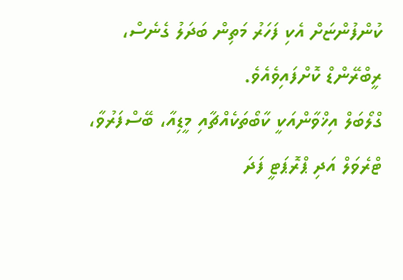ކުންފުންޏަށް އެކި ފަހަރު މަތިން ބަދަލު ގެނެސް، ރީބްރޭންޑް ކޮށްފައިވެއެވެ.
ގްލޯބަލް އިޚްވާންއަކީ ކާބޯތަކެއްޗާއި މީޑިއާ، ބޭސްފަރުވާ، ޓްރެވަލް އަދި ޕްރޮޕަޓީ ފަދަ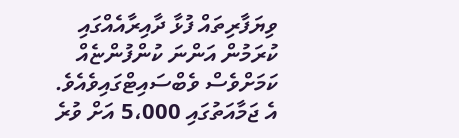ވިޔަފާރިތައް ފުޅާ ދާއިރާއެއްގައި ކުރަމުން އަންނަ ކުންފުންޏެއް ކަމަށްވެސް ވެބްސައިޓްގައިވެއެވެ. އެ ޖަމާއަތުގައި 5،000 އަށް ވުރެ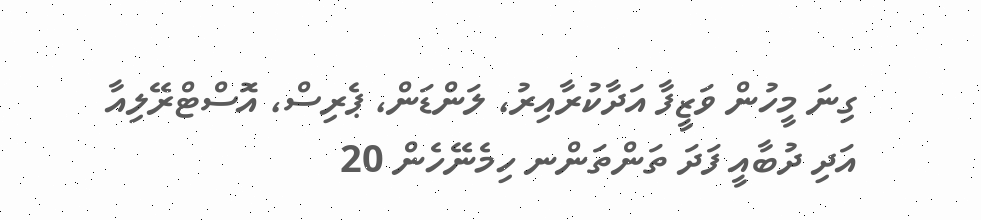ގިނަ މީހުން ވަޒީފާ އަދާކުރާއިރު، ލަންޑަން، ޕެރިސް، އޮސްޓްރޭލިއާ އަދި ދުބާއީ ފަދަ ތަންތަންނ ހިމެނޭހެން 20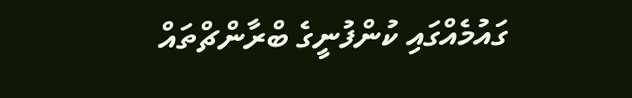ގައުމެއްގައި ކުންފުނީގެ ބްރާންޗްތައް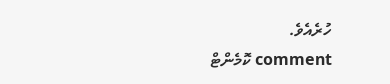ހުރެއެވެ.
comment ކޮމެންޓް